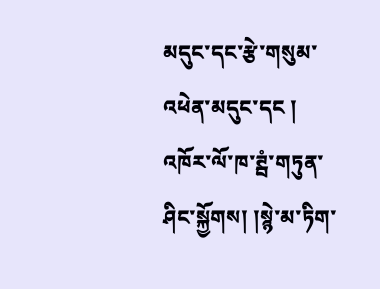མདུང་དང་རྩེ་གསུམ་འཕེན་མདུང་དང ། འཁོར་ལོ་ཁ་ཊྦཾ་གཏུན་ཤིང་སྐྱོགས། །སྙེ་མ་ཏིག་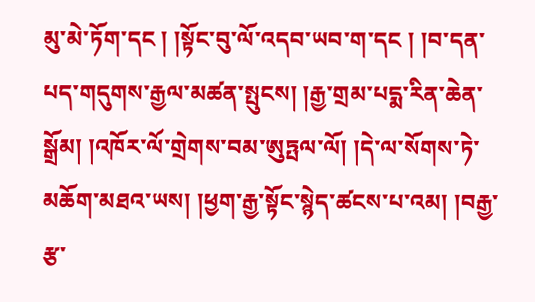མུ་མེ་ཏོག་དང ། །སྟོང་བུ་ལོ་འདབ་ཡབ་ག་དང ། །བ་དན་པད་གདུགས་རྒྱལ་མཚན་སྤུངས། །རྒྱ་གྲམ་པདྨ་རིན་ཆེན་སྒྲོམ། །འཁོར་ལོ་གྲེགས་བམ་ཨུཏྤལ་ལོ། །དེ་ལ་སོགས་ཏེ་མཆོག་མཐའ་ཡས། །ཕྱག་རྒྱ་སྟོང་སྙེད་ཚངས་པ་འམ། །བརྒྱ་རྩ་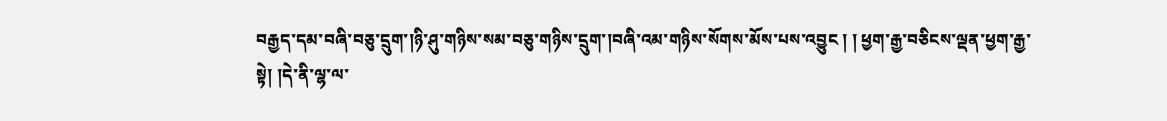བརྒྱད་དམ་བཞི་བཅུ་དྲུག་།ཉི་ཤུ་གཉིས་སམ་བཅུ་གཉིས་དྲུག་།བཞི་འམ་གཉིས་སོགས་མོས་པས་འབྱུང ། ། ཕྱག་རྒྱ་བཅིངས་ལྡན་ཕྱག་རྒྱ་སྟེ། །དེ་ནི་ལྷ་ལ་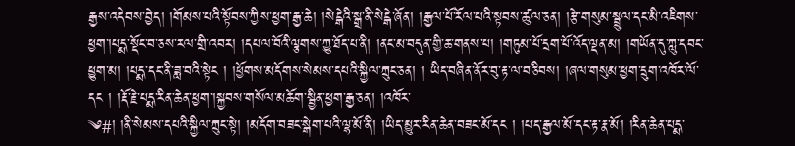རྒྱས་འདེབས་བྱེད། །གོམས་པའི་སྟོབས་ཀྱིས་ཕྱག་རྒྱ་ཆེ། །སེངྒེའི་སྒྲ་ནི་སེངྒེ་ཞོན། །རྒྱལ་པོ་རོལ་པའི་སྟབས་ཚུལ་ཅན། །རྩེ་གསུམ་སྦྲུལ་དང་མི་འཇིགས་ཕྱག་།པདྨ་སྡོང་བ་ཅས་རལ་གྲི་འབར། །དཔལ་བོའི་ལྕགས་ཀྱུ་ཐོད་པ་ནི། །ནང་མ་བདུན་གྱི་ཆ་གནས་པ། །གཏུམ་པོ་དྲག་པོ་འོད་ལྡན་མ། །གཡོན་དུ་ཀླུ་དབང་ཕྱུག་མ། །པདྨ་དང་ནི་ཟླ་བའི་སྟེང ། །ཕྱོགས་མདོགས་སེམས་དཔའི་སྐྱིལ་ཀྲུང་ཅན། ། ཡིད་བཞིན་ནོར་བུ་རྟ་ལ་བཅིབས། །ཞལ་གསུམ་ཕྱག་དྲུག་འཁོར་ལོ་དང ། །རྡོ་རྗེ་པདྨ་རིན་ཆེན་ཕྱག་།སྐྱབས་གསོལ་མཆོག་སྦྱིན་ཕྱག་རྒྱ་ཅན། །འཁོར་
༄#། །ནི་སེམས་དཔའི་སྐྱིལ་ཀྲུང་སྟེ། །མདོག་བཟང་སྒེག་པའི་ལྷ་མོ་ནི། །ཡིད་མྱུར་རིན་ཆེན་བཟང་མོ་དང ། །པད་རྒྱལ་མོ་དང་རྟ་རྣ་མོ། །རིན་ཆེན་པདྨ་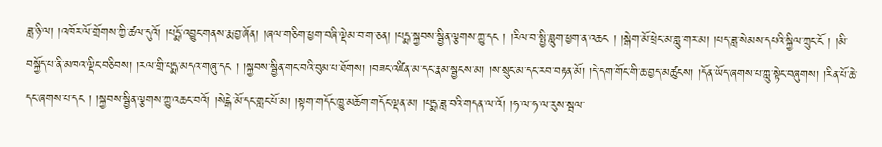ཟླ་ཉི་ལ། །འཁོར་ལོ་གྲོགས་ཀྱི་ཚལ་དུའོ། །པདྨོ་འབྱུང་གནས་རྨ་བྱ་ཞོན། །ཞལ་གཅིག་ཕྱག་བཞི་ལྡེམ་བ་ག་ཅན། །པདྨ་སྐྱབས་སྦྱིན་ལྕགས་ཀྱུ་དང ། །རིལ་བ་སྤྱི་བླུག་ཕྱག་ན་འཆང ། །སྒེག་མོ་ཕྲེང་མ་གླུ་གར་མ། །པད་ཟླ་སེམས་དཔའི་སྐྱིལ་ཀྲུང་ངོ ། །མི་བསྐྱོད་པ་ནི་མཁའ་ལྡིང་བཅིབས། །རལ་གྲི་པདྨ་མདའ་གཞུ་དང ། །སྐྱབས་སྦྱིན་གང་བའི་བུམ་པ་ཐོགས། །བཟང་འཛིན་མ་དང་རྣམ་སྦྱངས་མ། །ས་སྲུང་མ་དང་རབ་བརྟན་མོ། །དེ་དག་གོང་གི་ཆ་བྱད་མཚུངས། །དོན་ཡོད་ཞགས་པ་ཀླུ་སྟེང་བཞུགས། །རིན་པོ་ཆེ་དང་ཞགས་པ་དང ། །སྐྱབས་སྦྱིན་ལྕགས་ཀྱུ་འཆང་བའོ། །སེངྒེ་མོ་དང་གླང་པོ་མ། །སྟག་གདོང་ཁྱུ་མཆོག་གདོང་ལྡན་མ། །པདྨ་ཟླ་བའི་གདན་ལ་འོ། །ཧ་ལ་ཧ་ལ་རུས་སྦལ་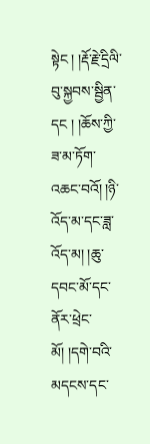སྟེང ། །རྡོ་རྗེ་དྲིལི་བུ་སྐྱབས་སྦྱིན་དང ། །ཆོས་ཀྱི་ཟ་མ་ཏོག་འཆང་བའོ། །ཉི་འོད་མ་དང་ཟླ་འོད་མ། །ཆུ་དབང་མོ་དང་ནོར་ཕྲེང་མོ། །དགེ་བའི་མདངས་དང་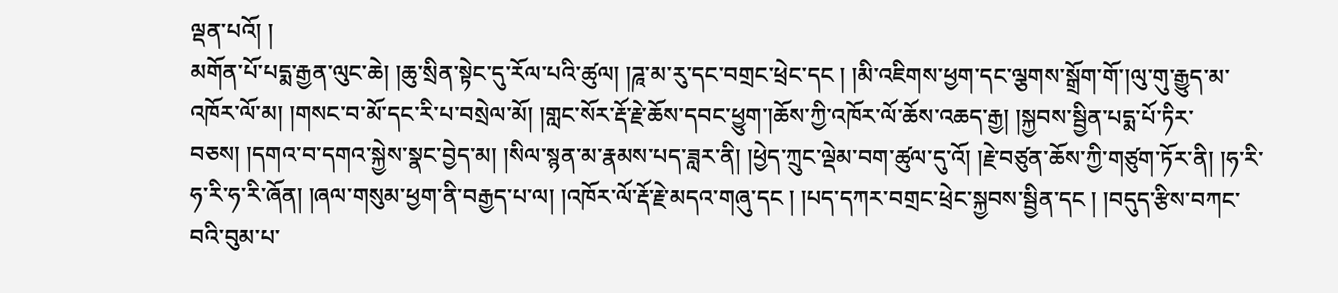ལྡན་པའོ། །
མགོན་པོ་པདྨ་རྒྱན་ལུང་ཆེ། །ཆུ་སྲིན་སྟེང་དུ་རོལ་པའི་ཚུལ། །ཌཱ་མ་རུ་དང་བགྲང་ཕྲེང་དང ། །མི་འཇིགས་ཕྱག་དང་ལྕགས་སྒྲོག་གོ་།ལུ་གུ་རྒྱུད་མ་འཁོར་ལོ་མ། །གསང་བ་མོ་དང་རི་པ་བསྲེལ་མོ། །གླང་སོར་རྡོ་རྗེ་ཆོས་དབང་ཕྱུག་།ཆོས་ཀྱི་འཁོར་ལོ་ཆོས་འཆད་རྒྱ། །སྐྱབས་སྦྱིན་པདྨ་པོ་ཏིར་བཅས། །དགའ་བ་དགའ་སྐྱེས་སྣང་བྱེད་མ། །སིལ་སྙན་མ་རྣམས་པད་ཟླར་ནི། །ཕྱེད་ཀྲུང་ལྡེམ་བག་ཚུལ་དུ་འོ། །རྗེ་བཙུན་ཆོས་ཀྱི་གཙུག་ཏོར་ནི། །ཧ་རི་ཧ་རི་ཧ་རི་ཞོན། །ཞལ་གསུམ་ཕྱག་ནི་བརྒྱད་པ་ལ། །འཁོར་ལོ་རྡོ་རྗེ་མདའ་གཞུ་དང ། །པད་དཀར་བགྲང་ཕྲེང་སྐྱབས་སྦྱིན་དང ། །བདུད་རྩིས་བཀང་བའི་བུམ་པ་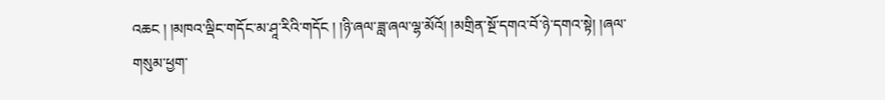འཆང ། །མཁའ་ལྡིང་གདོང་མ་ཤཱ་རིའི་གདོང ། །ཉི་ཞལ་ཟླ་ཞལ་ལྷ་མོའོ། །མགྲིན་སྔོ་དགའ་བོ་ཉེ་དགའ་སྟེ། །ཞལ་གསུམ་ཕྱག་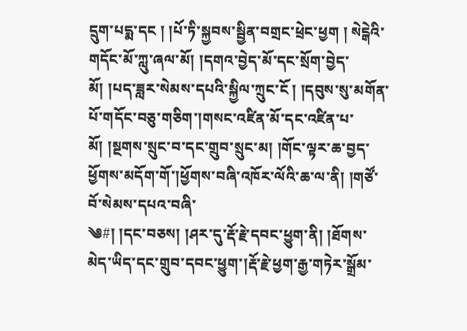དྲུག་པདྨ་དང ། །པོ་ཏི་སྐྱབས་སྦྱིན་བགྲང་ཕྲེང་ཕྱག ། སེངྒེའི་གདོང་མོ་ཀླུ་ཞལ་མོ། །དགའ་བྱེད་མོ་དང་སྲོག་བྱེད་མོ། །པད་ཟླར་སེམས་དཔའི་སྐྱིལ་ཀྲུང་ངོ ། །དབུས་སུ་མགོན་པོ་གདོང་བཅུ་གཅིག་།གསང་འཛིན་མོ་དང་འཛིན་པ་མོ། །སྔགས་སྲུང་བ་དང་གྲུབ་སྲུང་མ། །གོང་ལྟར་ཆ་བྱད་ཕྱོགས་མདོག་གོ་།ཕྱོགས་བཞི་འཁོར་ལོའི་ཆ་ལ་ནི། །གཙོ་བོ་སེམས་དཔའ་བཞི་
༄#། །དང་བཅས། །ཤར་དུ་རྡོ་རྗེ་དབང་ཕྱུག་ནི། །ཐོགས་མེད་ཡིད་དང་གྲུབ་དབང་ཕྱུག་།རྡོ་རྗེ་ཕྱག་རྒྱ་གཏེར་སྒྲོམ་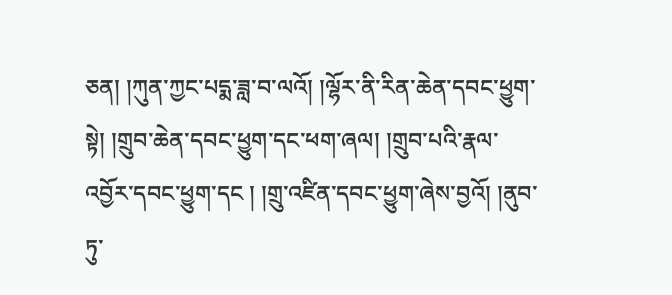ཅན། །ཀུན་ཀྱང་པདྨ་ཟླ་བ་ལའོ། །ལྷོར་ནི་རིན་ཆེན་དབང་ཕྱུག་སྟེ། །གྲུབ་ཆེན་དབང་ཕྱུག་དང་ཕག་ཞལ། །གྲུབ་པའི་རྣལ་འབྱོར་དབང་ཕྱུག་དང ། །གྲུ་འཛིན་དབང་ཕྱུག་ཞེས་བྱའོ། །ནུབ་ཏུ་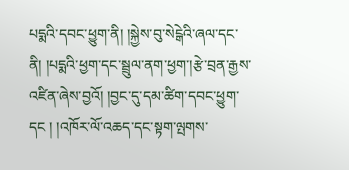པདྨའི་དབང་ཕྱུག་ནི། །སྐྱེས་བུ་སེངྒེའི་ཞལ་དང་ནི། །པདྨའི་ཕྱག་དང་སྦྲུལ་ནག་ཕྱག་།རྩེ་བྲན་རྒྱས་འཛིན་ཞེས་བྱའོ། །བྱང་དུ་དམ་ཚིག་དབང་ཕྱུག་དང ། །འཁོར་ལོ་འཆད་དང་སྟག་ལྤགས་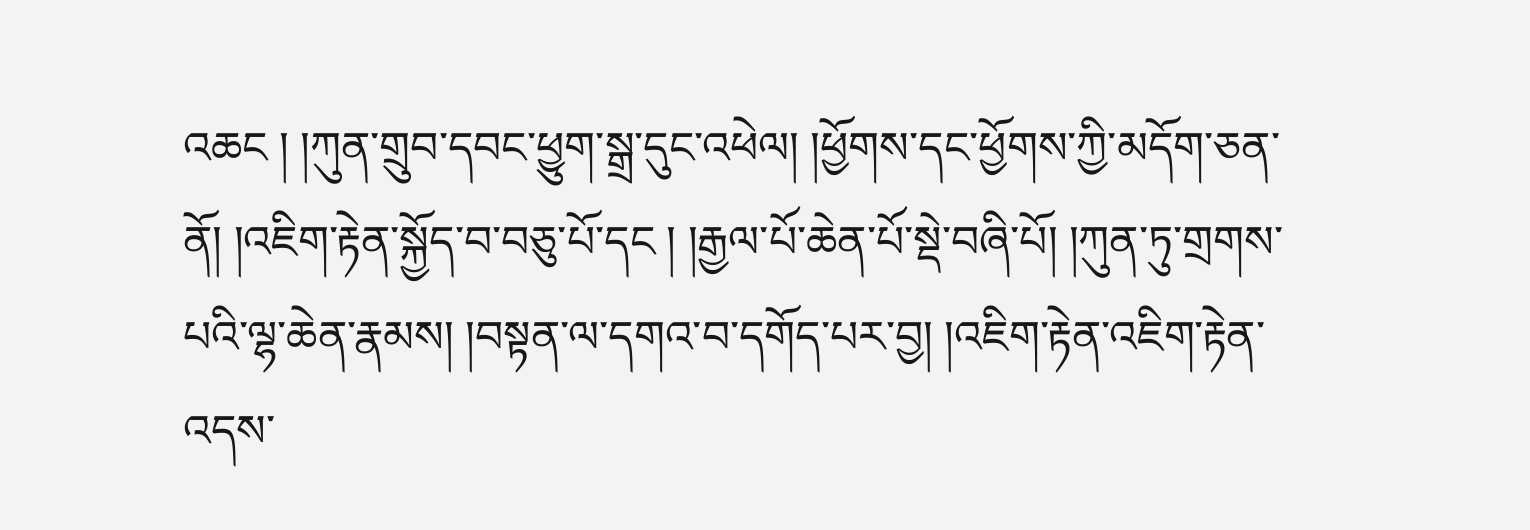འཆང ། །ཀུན་གྲུབ་དབང་ཕྱུག་སྒྲ་དུང་འཕེལ། །ཕྱོགས་དང་ཕྱོགས་ཀྱི་མདོག་ཅན་ནོ། །འཇིག་རྟེན་སྐྱོད་བ་བཅུ་པོ་དང ། །རྒྱལ་པོ་ཆེན་པོ་སྡེ་བཞི་པོ། །ཀུན་ཏུ་གྲགས་པའི་ལྷ་ཆེན་རྣམས། །བསྟན་ལ་དགའ་བ་དགོད་པར་བྱ། །འཇིག་རྟེན་འཇིག་རྟེན་འདས་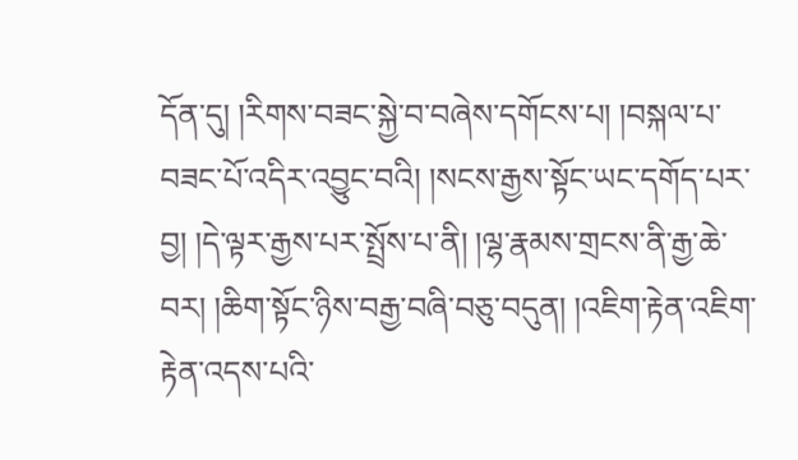དོན་དུ། །རིགས་བཟང་སྐྱེ་བ་བཞེས་དགོངས་པ། །བསྐལ་པ་བཟང་པོ་འདིར་འབྱུང་བའི། །སངས་རྒྱས་སྟོང་ཡང་དགོད་པར་བྱ། །དེ་ལྟར་རྒྱས་པར་སྤྲོས་པ་ནི། །ལྷ་རྣམས་གྲངས་ནི་རྒྱ་ཆེ་བར། །ཆིག་སྟོང་ཉིས་བརྒྱ་བཞི་བཅུ་བདུན། །འཇིག་རྟེན་འཇིག་རྟེན་འདས་པའི་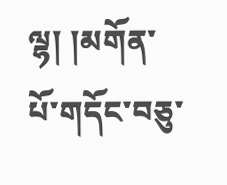ལྷ། །མགོན་
པོ་གདོང་བཅུ་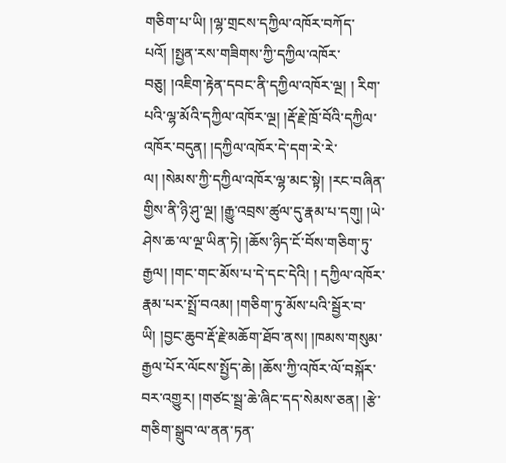གཅིག་པ་ཡི། །ལྷ་གྲངས་དཀྱིལ་འཁོར་བཀོད་པའོ། །སྤྱན་རས་གཟིགས་ཀྱི་དཀྱིལ་འཁོར་བཅུ། །འཇིག་རྟེན་དབང་ནི་དཀྱིལ་འཁོར་ལྔ། ། རིག་པའི་ལྷ་མོའི་དཀྱིལ་འཁོར་ལྔ། །རྡོ་རྗེ་ཁྲོ་བོའི་དཀྱིལ་འཁོར་བདུན། །དཀྱིལ་འཁོར་དེ་དག་རེ་རེ་ལ། །སེམས་ཀྱི་དཀྱིལ་འཁོར་ལྷ་མང་སྟེ། །རང་བཞིན་གྱིས་ནི་ཉི་ཤུ་ལྔ། །རྒྱུ་འབྲས་ཚུལ་དུ་རྣམ་པ་དགུ། །ཡེ་ཤེས་ཆ་ལ་ལྔ་ཡིན་ཏེ། །ཆོས་ཉིད་ངོ་བོས་གཅིག་ཏུ་རྒྱལ། །གང་གང་མོས་པ་དེ་དང་དེའི། ། དཀྱིལ་འཁོར་རྣམ་པར་སྤྲོ་བའམ། །གཅིག་ཏུ་མོས་པའི་སྦྱོར་བ་ཡི། །བྱང་ཆུབ་རྡོ་རྗེ་མཆོག་ཐོབ་ནས། །ཁམས་གསུམ་རྒྱལ་པོར་ལོངས་སྤྱོད་ཆེ། །ཆོས་ཀྱི་འཁོར་ལོ་བསྐོར་བར་འགྱུར། །གཙང་སྦྲ་ཆེ་ཞིང་དད་སེམས་ཅན། །རྩེ་གཅིག་སྒྲུབ་ལ་ནན་ཏན་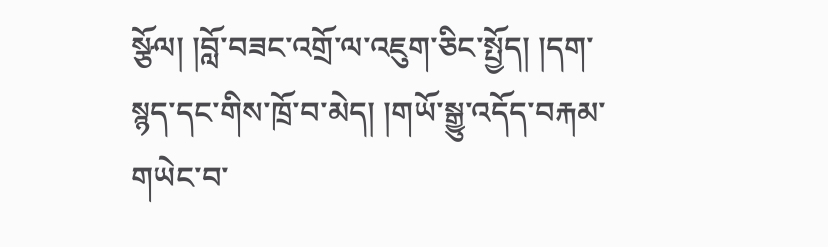སྩོལ། །བློ་བཟང་འགྲོ་ལ་འཇུག་ཅིང་སྤྱོད། །དག་སྙད་དང་གིས་ཁྲོ་བ་མེད། །གཡོ་སྒྱུ་འདོད་བརྐམ་གཡེང་བ་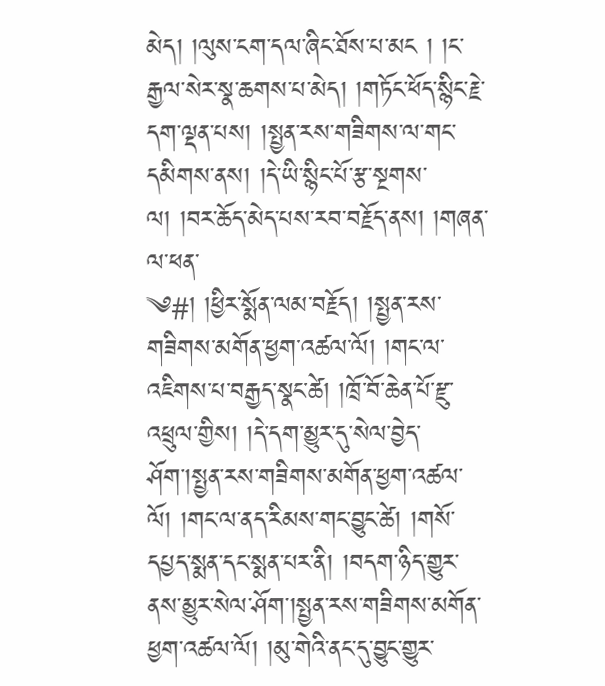མེད། །ལུས་ངག་དལ་ཞིང་ཐོས་པ་མང ། །ང་རྒྱལ་སེར་སྣ་ཆགས་པ་མེད། །གཏོང་ཕོད་སྙིང་རྗེ་དག་ལྡན་པས། །སྤྱན་རས་གཟིགས་ལ་གང་དམིགས་ནས། །དེ་ཡི་སྙིང་པོ་རྩ་སྔགས་ལ། །བར་ཆོད་མེད་པས་རབ་བརྗོད་ནས། །གཞན་ལ་ཕན་
༄#། །ཕྱིར་སྨོན་ལམ་བརྗོད། །སྤྱན་རས་གཟིགས་མགོན་ཕྱག་འཚལ་ལོ། །གང་ལ་འཇིགས་པ་བརྒྱད་སྣང་ཚེ། །ཁྲོ་བོ་ཆེན་པོ་རྫུ་འཕྲུལ་གྱིས། །དེ་དག་མྱུར་དུ་སེལ་བྱེད་ཤོག་།སྤྱན་རས་གཟིགས་མགོན་ཕྱག་འཚལ་ལོ། །གང་ལ་ནད་རིམས་གང་བྱུང་ཚེ། །གསོ་དཔྱད་སྨན་དང་སྨན་པར་ནི། །བདག་ཉིད་གྱུར་ནས་མྱུར་སེལ་ཤོག་།སྤྱན་རས་གཟིགས་མགོན་ཕྱག་འཚལ་ལོ། །མུ་གེའི་ནང་དུ་བྱུང་གྱུར་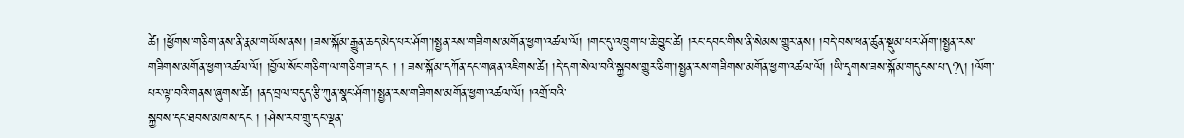ཚེ། །ཕྱོགས་གཅིག་ནས་ནི་རྣམ་གཡོས་ནས། །ཟས་སྐོམ་རྒྱུན་ཆད་མེད་པར་ཤོག་།སྤྱན་རས་གཟིགས་མགོན་ཕྱག་འཚལ་ལོ། །གང་དུ་འཁྲུག་པ་ཆེ་བྱུང་ཚེ། །རང་དབང་གིས་ནི་སེམས་གྱུར་ནས། །བདེ་བས་ཕན་ཚུན་སྡུམ་པར་ཤོག་།སྤྱན་རས་གཟིགས་མགོན་ཕྱག་འཚལ་ལོ། །བྱོལ་སོང་གཅིག་ལ་གཅིག་ཟ་དང ། ། ཟས་སྐོམ་དཀོན་དང་གཞན་འཇིགས་ཚེ། །དེ་དག་སེལ་བའི་སྐྱབས་གྱུར་ཅིག་།སྤྱན་རས་གཟིགས་མགོན་ཕྱག་འཚལ་ལོ། །ཡི་དྭགས་ཟས་སྐོམ་གདུངས་པ་\?\། །ལོག་པར་ལྟ་བའི་གནས་ཞུགས་ཚེ། །ནད་བྲལ་བདུད་རྩི་ཀུན་སྣང་ཤོག་།སྤྱན་རས་གཟིགས་མགོན་ཕྱག་འཚལ་ལོ། །འགྲོ་བའི་
སྐྱབས་དང་ཐབས་མཁས་དང ། །ཤེས་རབ་གྲུ་དང་ལྡན་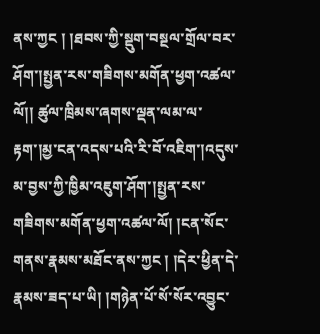ནས་ཀྱང ། །ཐབས་ཀྱི་སྡུག་བསྔལ་གྲོལ་བར་ཤོག་།སྤྱན་རས་གཟིགས་མགོན་ཕྱག་འཚལ་ལོ།། ཚུལ་ཁྲིམས་ཞགས་ལྡན་ལམ་ལ་རྟག་།མྱ་ངན་འདས་པའི་རི་བོ་འཇིག་།འདུས་མ་བྱས་ཀྱི་ཁྱིམ་འཇུག་ཤོག་།སྤྱན་རས་གཟིགས་མགོན་ཕྱག་འཚལ་ལོ། །ངན་སོང་གནས་རྣམས་མཐོང་ནས་ཀྱང ། །དེར་ཕྱིན་དེ་རྣམས་ཟད་པ་ཡི། །གཉེན་པོ་སོ་སོར་འབྱུང་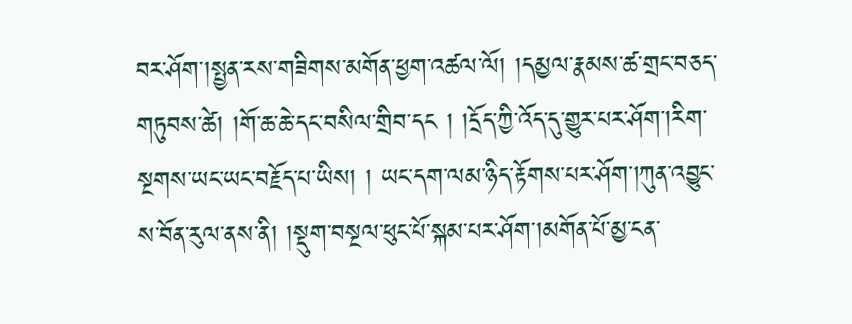བར་ཤོག་།སྤྱན་རས་གཟིགས་མགོན་ཕྱག་འཚལ་ལོ། །དམྱལ་རྣམས་ཚ་གྲང་བཅད་གཏུབས་ཚེ། །གོ་ཆ་ཆེ་དང་བསིལ་གྲིབ་དང ། །དྲོད་ཀྱི་འོད་དུ་གྱུར་པར་ཤོག་།རིག་སྔགས་ཡང་ཡང་བརྗོད་པ་ཡིས། ། ཡང་དག་ལམ་ཉིད་རྟོགས་པར་ཤོག་།ཀུན་འབྱུང་ས་བོན་རུལ་ནས་ནི། །སྡུག་བསྔལ་ཕུང་པོ་སྐམ་པར་ཤོག་།མགོན་པོ་མྱ་ངན་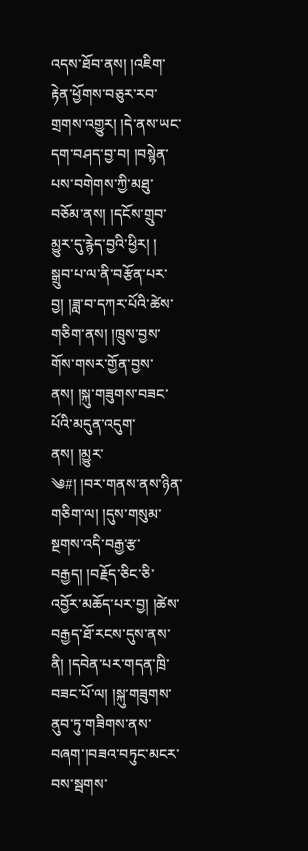འདས་ཐོབ་ནས། །འཇིག་རྟེན་ཕྱོགས་བཅུར་རབ་གྲགས་འགྱུར། །དེ་ནས་ཡང་དག་བཤད་བྱ་བ། །བསྙེན་པས་བགེགས་ཀྱི་མཐུ་བཅོམ་ནས། །དངོས་གྲུབ་མྱུར་དུ་རྙེད་བྱའི་ཕྱིར། ། སྒྲུབ་པ་ལ་ནི་བརྩོན་པར་བྱ། །ཟླ་བ་དཀར་པོའི་ཚེས་གཅིག་ནས། །ཁྲུས་བྱས་གོས་གསར་གྱོན་བྱས་ནས། །སྐུ་གཟུགས་བཟང་པོའི་མདུན་འདུག་ནས། །མྱུར་
༄#། །བར་གནས་ནས་ཉིན་གཅིག་ལ། །དུས་གསུམ་སྔགས་འདི་བརྒྱ་རྩ་བརྒྱད། །བརྗོད་ཅིང་ཅི་འབྱོར་མཆོད་པར་བྱ། །ཚེས་བརྒྱད་ཐོ་རངས་དུས་ནས་ནི། །དབེན་པར་གདན་ཁྲི་བཟང་པོ་ལ། །སྐུ་གཟུགས་ནུབ་ཏུ་གཟིགས་ནས་བཞག་།བཟའ་བཏུང་མངར་བས་སྦགས་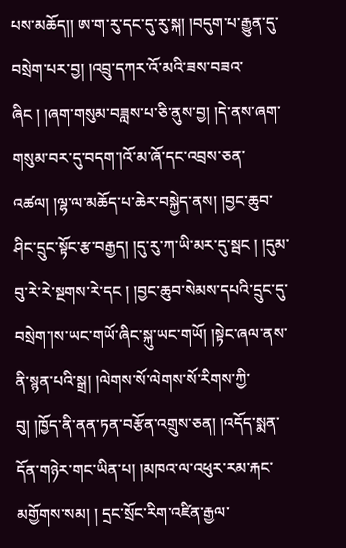པས་མཆོད།། ཨ་ག་རུ་དང་དུ་རུ་སྐ། །བདུག་པ་རྒྱུན་དུ་བསྲེག་པར་བྱ། །འབྲུ་དཀར་འོ་མའི་ཟས་བཟའ་ཞིང ། །ཞག་གསུམ་བཟླས་པ་ཅི་ནུས་བྱ། །དེ་ནས་ཞག་གསུམ་བར་དུ་བདག་།འོ་མ་ཞོ་དང་འབྲས་ཅན་འཚལ། །ལྷ་ལ་མཆོད་པ་ཆེར་བསྐྱེད་ནས། །བྱང་ཆུབ་ཤིང་དྲུང་སྟོང་རྩ་བརྒྱད། །དུ་རུ་ཀ་ཡི་མར་དུ་སྦང ། །དུམ་བུ་རེ་རེ་སྔགས་རེ་དང ། །བྱང་ཆུབ་སེམས་དཔའི་དྲུང་དུ་བསྲེག་།ས་ཡང་གཡོ་ཞིང་སྐུ་ཡང་གཡོ། །སྟེང་ཞལ་ནས་ནི་སྙན་པའི་སྒྲ། །ལེགས་སོ་ལེགས་སོ་རིགས་ཀྱི་བུ། །ཁྱོད་ནི་ནན་ཏན་བརྩོན་འགྲུས་ཅན། །འདོད་སྨན་དོན་གཉེར་གང་ཡིན་པ། །མཁའ་ལ་འཕུར་རམ་རྐང་མགྱོགས་སམ། ། དྲང་སྲོང་རིག་འཛིན་རྒྱལ་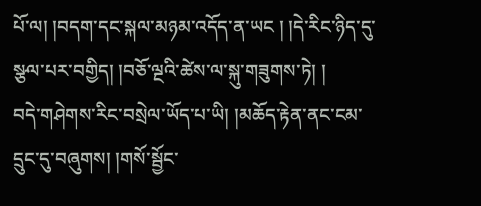པོ་ལ། །བདག་དང་སྐལ་མཉམ་འདོད་ན་ཡང ། །དེ་རིང་ཉིད་དུ་སྩལ་པར་བགྱིད། །བཅོ་ལྔའི་ཚེས་ལ་སྐུ་གཟུགས་ཏེ། །
བདེ་གཤེགས་རིང་བསྲེལ་ཡོད་པ་ཡི། །མཆོད་རྟེན་ནང་ངམ་དྲུང་དུ་བཞུགས། །གསོ་སྦྱོང་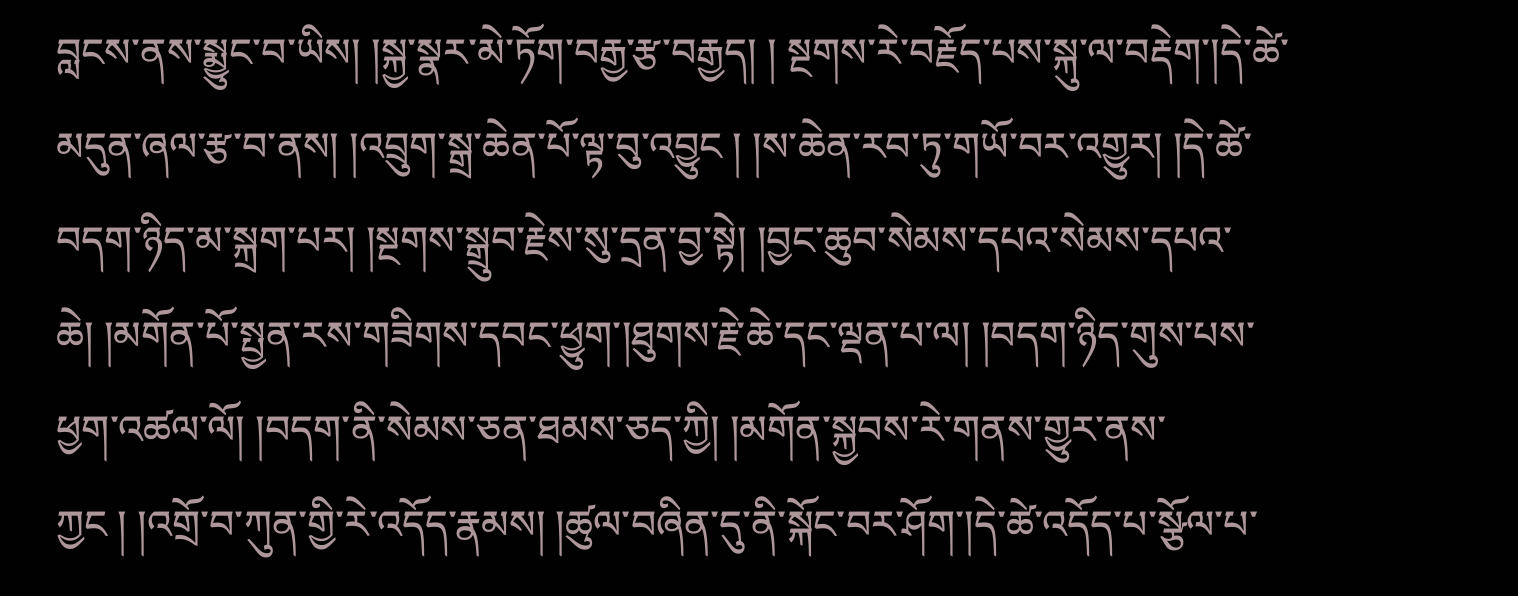བླངས་ནས་སྨྱུང་བ་ཡིས། །སྐྱ་སྣར་མེ་ཏོག་བརྒྱ་རྩ་བརྒྱད། ། སྔགས་རེ་བརྗོད་པས་སྐུ་ལ་བརྡེག་།དེ་ཚེ་མདུན་ཞལ་རྩ་བ་ནས། །འབྲུག་སྒྲ་ཆེན་པོ་ལྟ་བུ་འབྱུང ། །ས་ཆེན་རབ་ཏུ་གཡོ་བར་འགྱུར། །དེ་ཚེ་བདག་ཉིད་མ་སྐྲག་པར། །སྔགས་སྒྲུབ་རྗེས་སུ་དྲན་བྱ་སྟེ། །བྱང་ཆུབ་སེམས་དཔའ་སེམས་དཔའ་ཆེ། །མགོན་པོ་སྤྱན་རས་གཟིགས་དབང་ཕྱུག་།ཐུགས་རྗེ་ཆེ་དང་ལྡན་པ་ལ། །བདག་ཉིད་གུས་པས་ཕྱག་འཚལ་ལོ། །བདག་ནི་སེམས་ཅན་ཐམས་ཅད་ཀྱི། །མགོན་སྐྱབས་རེ་གནས་གྱུར་ནས་ཀྱང ། །འགྲོ་བ་ཀུན་གྱི་རེ་འདོད་རྣམས། །ཚུལ་བཞིན་དུ་ནི་སྐོང་བར་ཤོག་།དེ་ཚེ་འདོད་པ་སྩོལ་པ་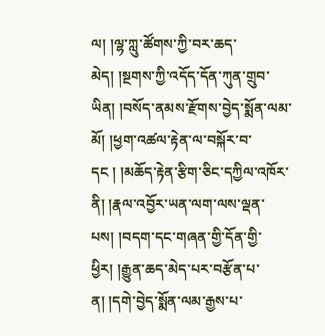ལ། །ལྷ་ཀླུ་ཚོགས་ཀྱི་བར་ཆད་མེད། །སྔགས་ཀྱི་འདོད་དོན་ཀུན་གྲུབ་ཡིན། །བསོད་ནམས་རྫོགས་བྱེད་སྨོན་ལམ་མོ། །ཕྱག་འཚལ་རྟེན་ལ་བསྐོར་བ་དང ། །མཆོད་རྟེན་རྩིག་ཅིང་དཀྱིལ་འཁོར་ནི། །རྣལ་འབྱོར་ཡན་ལག་ལས་ལྡན་པས། །བདག་དང་གཞན་གྱི་དོན་གྱི་ཕྱིར། །རྒྱུན་ཆད་མེད་པར་བརྩོན་པ་ན། །དགེ་བྱེད་སྨོན་ལམ་རྒྱས་པ་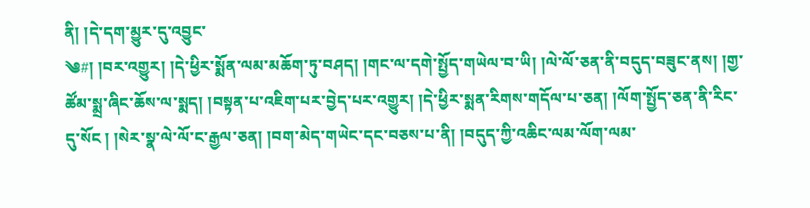ནི། །དེ་དག་མྱུར་དུ་འབྱུང་
༄#། །བར་འགྱུར། །དེ་ཕྱིར་སྨོན་ལམ་མཆོག་ཏུ་བཤད། །གང་ལ་དགེ་སྤྱོད་གཡེལ་བ་ཡི། །ལེ་ལོ་ཅན་ནི་བདུད་བཟུང་ནས། །གྱ་ཚོམ་སྨྲ་ཞིང་ཆོས་ལ་སྨད། །བསྟན་པ་འཇིག་པར་བྱེད་པར་འགྱུར། །དེ་ཕྱིར་སྨན་རིགས་གདོལ་པ་ཅན། །ལོག་སྤྱོད་ཅན་ནི་རིང་དུ་སོང ། །སེར་སྣ་ལེ་ལོ་ང་རྒྱལ་ཅན། །བག་མེད་གཡེང་དང་བཅས་པ་ནི། །བདུད་ཀྱི་འཆིང་ལམ་ལོག་ལམ་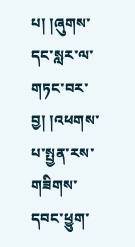པ། །ཞུགས་དང་སླར་ལ་གཏང་བར་བྱ། །འཕགས་པ་སྤྱན་རས་གཟིགས་དབང་ཕྱུག་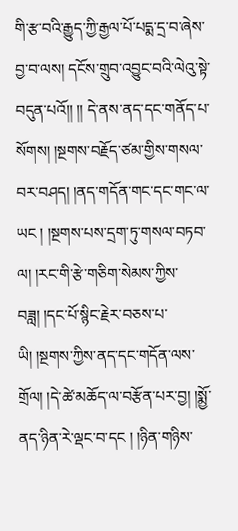གི་རྩ་བའི་རྒྱུད་ཀྱི་རྒྱལ་པོ་པདྨ་དྲ་བ་ཞེས་བྱ་བ་ལས། དངོས་གྲུབ་འབྱུང་བའི་ལེའུ་སྟེ་བདུན་པའོ།། །། དེ་ནས་ནད་དང་གནོད་པ་སོགས། །སྔགས་བརྗོད་ཙམ་གྱིས་གསལ་བར་བཤད། །ནད་གདོན་གང་དང་གང་ལ་ཡང ། །སྔགས་པས་དྲག་ཏུ་གསལ་བཏབ་ལ། །རང་གི་རྩེ་གཅིག་སེམས་ཀྱིས་བཟླ། །དང་པོ་སྙིང་རྗེར་བཅས་པ་ཡི། །སྔགས་ཀྱིས་ནད་དང་གདོན་ལས་གྲོལ། །དེ་ཚེ་མཆོད་ལ་བརྩོན་པར་བྱ། །སྨྱོ་ནད་ཉིན་རེ་ལྡང་བ་དང ། །ཉིན་གཉིས་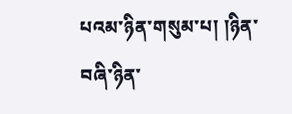པའམ་ཉིན་གསུམ་པ། །ཉིན་བཞི་ཉིན་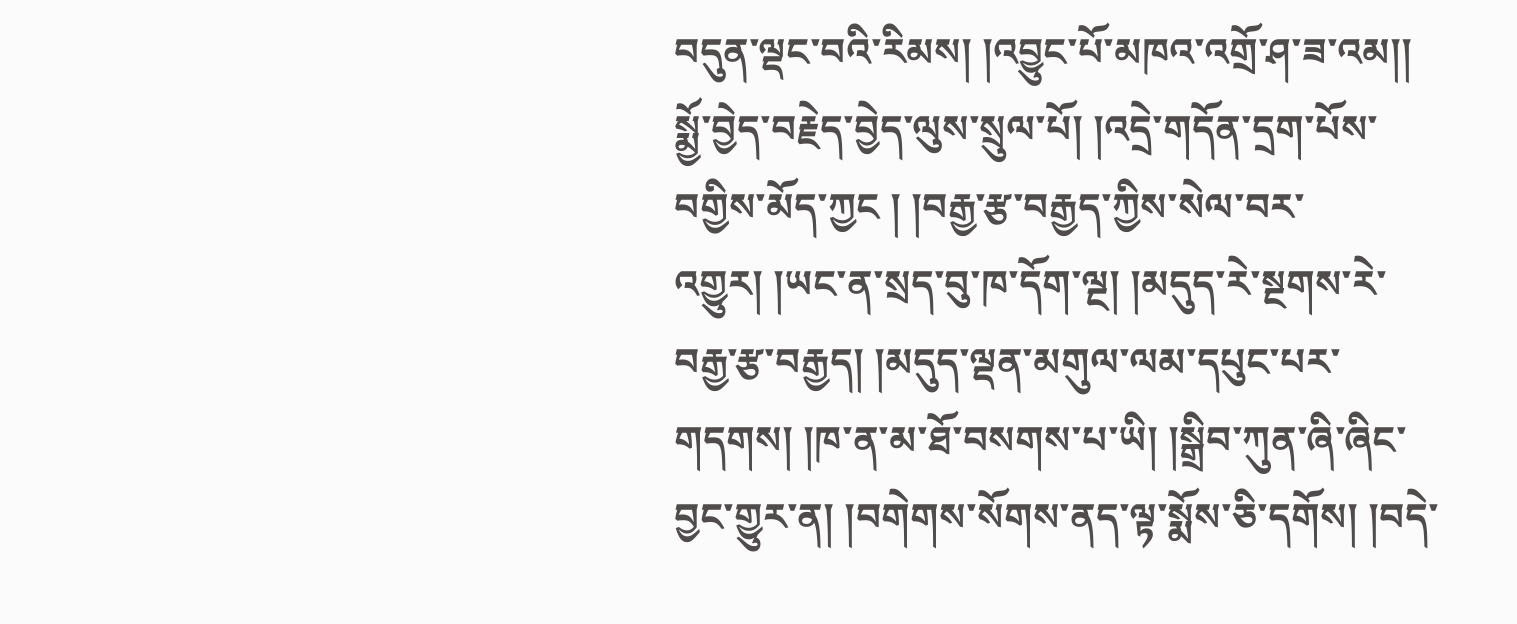བདུན་ལྡང་བའི་རིམས། །འབྱུང་པོ་མཁའ་འགྲོ་ཤ་ཟ་འམ།།
སྨྱོ་བྱེད་བརྗེད་བྱེད་ལུས་སྲུལ་པོ། །འདྲེ་གདོན་དྲག་པོས་བགྱིས་མོད་ཀྱང ། །བརྒྱ་རྩ་བརྒྱད་ཀྱིས་སེལ་བར་འགྱུར། །ཡང་ན་སྲད་བུ་ཁ་དོག་ལྔ། །མདུད་རེ་སྔགས་རེ་བརྒྱ་རྩ་བརྒྱད། །མདུད་ལྡན་མགུལ་ལམ་དཔུང་པར་གདགས། །ཁ་ན་མ་ཐོ་བསགས་པ་ཡི། །སྒྲིབ་ཀུན་ཞི་ཞིང་བྱང་གྱུར་ན། །བགེགས་སོགས་ནད་ལྟ་སྨོས་ཅི་དགོས། །བདེ་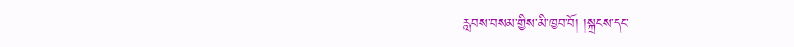རླབས་བསམ་གྱིས་མི་ཁྱབ་བོ། །སྐྲངས་དང་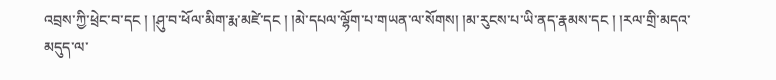འབྲས་ཀྱི་ཕྲེང་བ་དང ། །ཤུ་བ་ཕོལ་མིག་རྨ་མཛེ་དང ། །མེ་དཔལ་ལྷོག་པ་གཡན་ལ་སོགས། །མ་རུངས་པ་ཡི་ནད་རྣམས་དང ། །རལ་གྲི་མདའ་མདུད་ལ་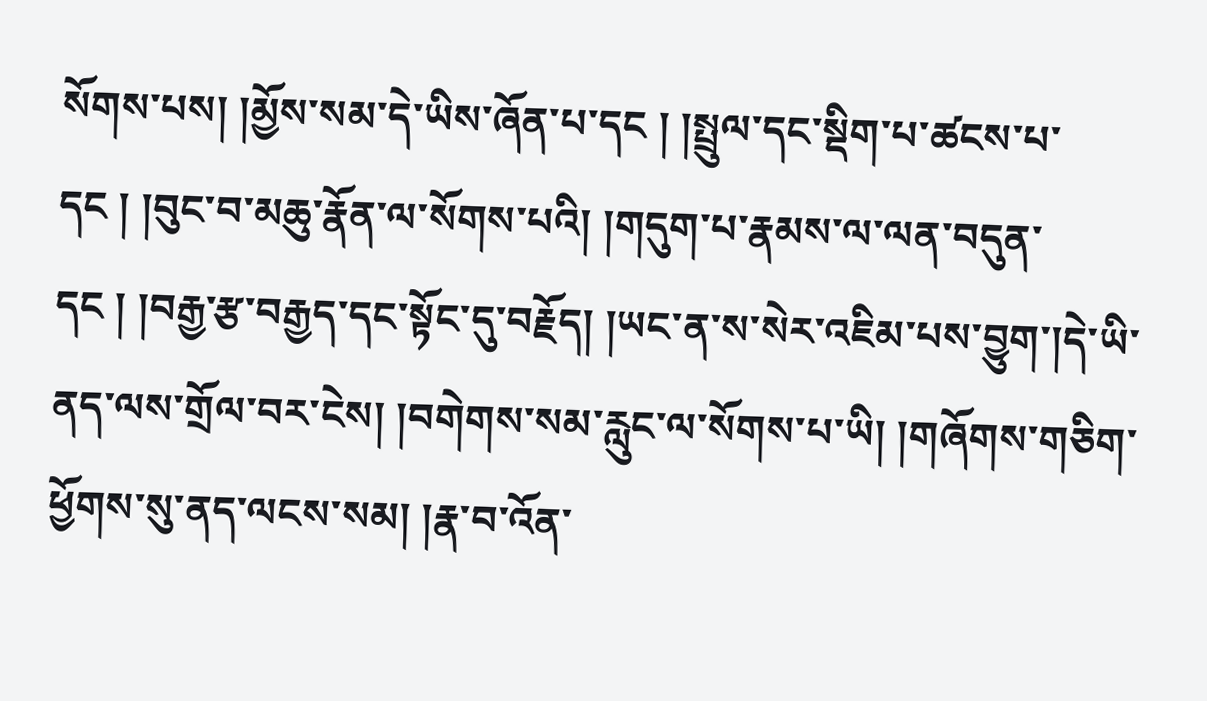སོགས་པས། །མྱོས་སམ་དེ་ཡིས་ཞོན་པ་དང ། །སྤྲུལ་དང་སྡིག་པ་ཚངས་པ་དང ། །བུང་བ་མཆུ་རྣོན་ལ་སོགས་པའི། །གདུག་པ་རྣམས་ལ་ལན་བདུན་དང ། །བརྒྱ་རྩ་བརྒྱད་དང་སྟོང་དུ་བརྗོད། །ཡང་ན་ས་སེར་འཇིམ་པས་བྱུག་།དེ་ཡི་ནད་ལས་གྲོལ་བར་ངེས། །བགེགས་སམ་རླུང་ལ་སོགས་པ་ཡི། །གཞོགས་གཅིག་ཕྱོགས་སུ་ནད་ལངས་སམ། །རྣ་བ་འོན་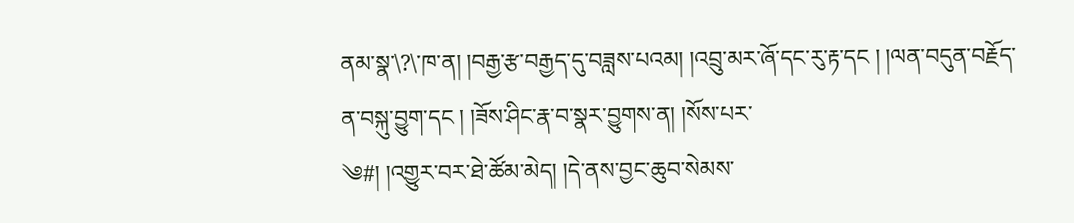ནམ་སྣ་\?\་ཁ་ན། །བརྒྱ་རྩ་བརྒྱད་དུ་བཟླས་པའམ། །འབྲུ་མར་ཞོ་དང་རུ་རྟ་དང ། །ལན་བདུན་བརྗོད་ན་བསྐུ་བྱུག་དང ། །ཟོས་ཤིང་རྣ་བ་སྣར་བྱུགས་ན། །སོས་པར་
༄#། །འགྱུར་བར་ཐེ་ཚོམ་མེད། །དེ་ནས་བྱང་ཆུབ་སེམས་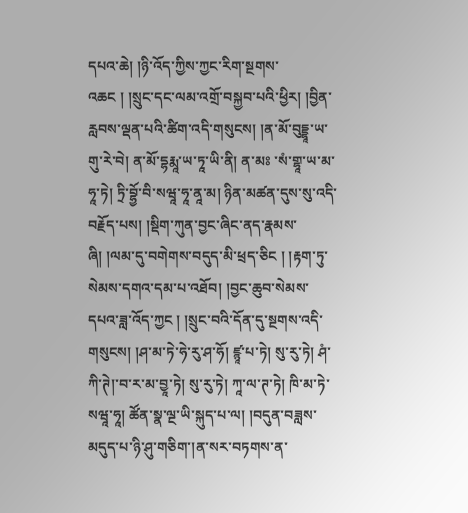དཔའ་ཆེ། །ཉི་འོད་ཀྱིས་ཀྱང་རིག་སྔགས་འཆང ། །སྲུང་དང་ལམ་འགྲོ་བསྐྱབ་པའི་ཕྱིར། །བྱིན་རླབས་ལྡན་པའི་ཚིག་འདི་གསུངས། །ན་མོ་བུདྡྷཱ་ཡ་གུ་རེ་བེ། ན་མོ་དྷརྨཱ་ཡ་ཏཱ་ཡི་ནི། ན་མཿ ་སཾ་གྷཱ་ཡ་མ་ཧཱ་ཏེ། ཏྲི་བྷྱོ་བི་སཝཱ་ཧཱ་ནཱ་མ། ཉིན་མཚན་དུས་སུ་འདི་བརྗོད་པས། །སྡིག་ཀུན་བྱང་ཞིང་ནད་རྣམས་ཞི། །ལམ་དུ་བགེགས་བདུད་མི་ཕྲད་ཅིང ། །རྟག་ཏུ་སེམས་དགའ་དམ་པ་འཐོབ། །བྱང་ཆུབ་སེམས་དཔའ་ཟླ་འོད་ཀྱང ། །སྲུང་བའི་དོན་དུ་སྔགས་འདི་གསུངས། །ཤ་མ་ཏེ་ཧེ་རུ་ཤ་ཧོ། ཛྙཱ་པ་ཏེ། སུ་རུ་ཏེ། ཤཾ་ཀི་ཊེ།་བ་ར་མ་བྱཱ་ཏེ། སུ་རུ་ཏེ། ཀཱ་ལ་ཊ་ཏེ། ཁི་མ་ཏེ་སཝཱ་ཧཱ། ཚོན་སྣ་ལྔ་ཡི་སྐུད་པ་ལ། །བདུན་བཟླས་མདུད་པ་ཉི་ཤུ་གཅིག་།ན་སར་བཏགས་ན་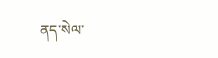ནད་སེལ་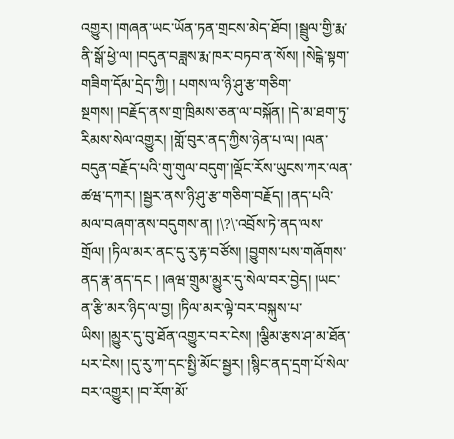འགྱུར། །གཞན་ཡང་ཡོན་ཏན་གྲངས་མེད་ཐོབ། །སྦྲུལ་གྱི་རྨ་ནི་སྒོ་ཕྱེ་ལ། །བདུན་བཟླས་རྨ་ཁར་བཏབ་ན་སོས། །སེངྒེ་སྟག་གཟིག་དོམ་དྲེད་ཀྱི། ། པགས་ལ་ཉི་ཤུ་རྩ་གཅིག་སྔགས། །བརྗོད་ནས་གྲ་ཁྲིམས་ཅན་ལ་བསྐོན། །དེ་མ་ཐག་ཏུ་རིམས་སེལ་འགྱུར། །གློ་བུར་ནད་ཀྱིས་ཉེན་པ་ལ། །ལན་
བདུན་བརྗོད་པའི་གུ་གུལ་བདུག་།ལྡོང་རོས་ཡུངས་ཀར་ལན་ཚཝ་དཀར། །སྦྱར་ནས་ཉི་ཤུ་རྩ་གཅིག་བརྗོད། །ནད་པའི་མལ་བཞག་ནས་བདུགས་ན། །\?\་འབྲོས་ཏེ་ནད་ལས་གྲོལ། །ཏིལ་མར་ནང་དུ་རུ་རྟ་བཙོས། །བྱུགས་པས་གཞོགས་ནད་རྣ་ནད་དང ། །ཞཝ་གྲུམ་མྱུར་དུ་སེལ་བར་བྱེད། །ཡང་ན་རྩི་མར་ཉིད་ལ་བྱ། །ཏིལ་མར་ལྟེ་བར་བསྐུས་པ་ཡིས། །མྱུར་དུ་བུ་ཐོན་འགྱུར་བར་ངེས། །ལྕིམ་རྩས་ཤ་མ་ཐོན་པར་ངེས། །དུ་རུ་ཀ་དང་སྤྱི་མོང་སྦྱར། །སྙིང་ནད་དྲག་པོ་སེལ་བར་འགྱུར། །བ་རོག་མོ་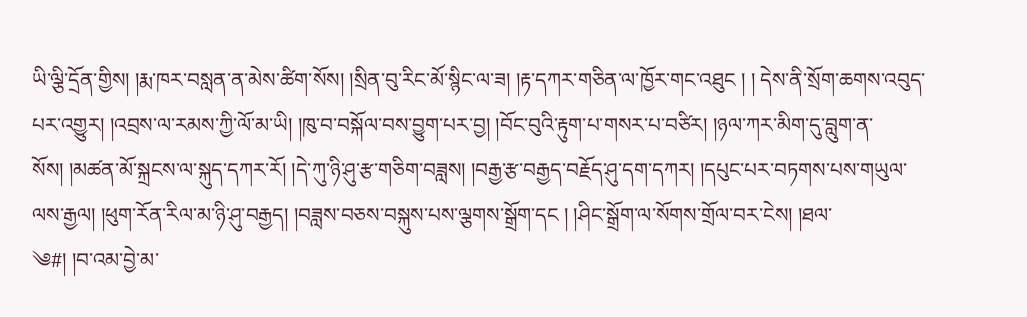ཡི་ལྕི་དྲོན་གྱིས། །རྨ་ཁར་བསླན་ན་མེས་ཚིག་སོས། །སྲིན་བུ་རིང་མོ་སྙིང་ལ་ཟ། །རྟ་དཀར་གཅིན་ལ་ཁྱོར་གང་འཐུང ། ། དེས་ནི་སྲོག་ཆགས་འབུད་པར་འགྱུར། །འབྲས་ལ་རམས་ཀྱི་ལོ་མ་ཡི། །ཁུ་བ་བསྐོལ་བས་བྱུག་པར་བྱ། །བོང་བུའི་རྟུག་པ་གསར་པ་བཙིར། །ཉལ་ཀར་མིག་དུ་བླུག་ན་སོས། །མཚན་མོ་སྐྲངས་ལ་སྐུད་དཀར་རོ། །དེ་ཀུ་ཉི་ཤུ་རྩ་གཅིག་བཟླས། །བརྒྱ་རྩ་བརྒྱད་བརྗོད་ཤུ་དག་དཀར། །དཔུང་པར་བཏགས་པས་གཡུལ་ལས་རྒྱལ། །ཕུག་རོན་རིལ་མ་ཉི་ཤུ་བརྒྱད། །བཟླས་བཅས་བསྐུས་པས་ལྕགས་སྒྲོག་དང ། །ཤིང་སྒྲོག་ལ་སོགས་གྲོལ་བར་ངེས། །ཐལ་
༄#། །བ་འམ་བྱེ་མ་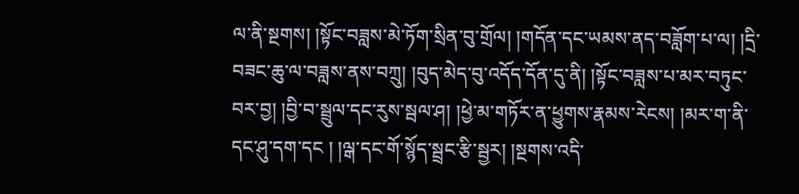ལ་ནི་སྔགས། །སྟོང་བཟླས་མེ་ཏོག་སྲིན་བུ་གྲོལ། །གདོན་དང་ཡམས་ནད་བཟློག་པ་ལ། །དྲི་བཟང་ཆུ་ལ་བཟླས་ནས་བཀྲུ། །བུད་མེད་བུ་འདོད་དོན་དུ་ནི། །སྟོང་བཟླས་པ་མར་བཏུང་བར་བྱ། །བྱི་བ་སྦྲུལ་དང་རུས་སྦལ་ཤ། །ཕྱེ་མ་གཏོར་ན་ཕྱུགས་རྣམས་རེངས། །མར་ག་ནི་དང་ཤུ་དག་དང ། །ལྒ་དང་གོ་སྙོད་སྦྲང་རྩི་སྦྱར། །སྔགས་འདི་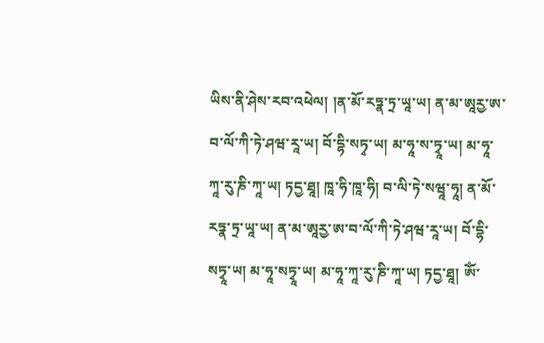ཡིས་ནི་ཤེས་རབ་འཕེལ། །ན་མོ་རཏྣ་ཏྲ་ཡཱ་ཡ། ན་མ་ཨཱརྱ་ཨ་བ་ལོ་ཀི་ཏེ་ཤཝ་རཱ་ཡ། བོ་དྷི་སཏྭ་ཡ། མ་ཧཱ་ས་ཏྭཱ་ཡ། མ་ཧཱ་ཀཱ་རུ་ཎི་ཀཱ་ཡ། ཏདྱ་ཐཱ། ཁཱ་ཧི་ཁཱ་ཧི། བ་ལི་ཏེ་སཝཱ་ཧཱ། ན་མོ་རཏྣ་ཏྲ་ཡཱ་ཡ། ན་མ་ཨཱརྱ་ཨ་བ་ལོ་ཀི་ཏེ་ཤཝ་རཱ་ཡ། བོ་དྷི་སཏྭཱ་ཡ། མ་ཧཱ་སཏྭཱ་ཡ། མ་ཧཱ་ཀཱ་རུ་ཎི་ཀཱ་ཡ། ཏདྱ་ཐཱ། ཨོཾ་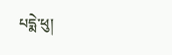པདྨེ་ཕུ།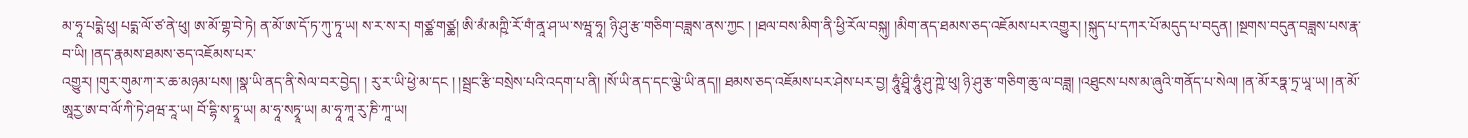མ་ཧཱ་པདྨེ་ཕུ། པདྨ་ལོ་ཙ་ནེ་ཕུ། ཨ་མོ་གྷ་བེ་ཏེ། ན་མོ་ཨ་དོ་ཏ་ཀུ་ཏཱ་ཡ། ས་ར་ས་ར། གཙྪ་གཙྪ། ཨི་མཾ་མཀྵི་རོ་གཾ་ནཱ་ཤ་ཡ་སཝཱ་ཧཱ། ཉི་ཤུ་རྩ་གཅིག་བཟླས་ནས་ཀྱང ། །ཐལ་བས་མིག་ནི་ཕྱི་རོལ་བསྐུ། །མིག་ནད་ཐམས་ཅད་འཇོམས་པར་འགྱུར། །སྐུད་པ་དཀར་པོ་མདུད་པ་བདུན། །སྔགས་བདུན་བཟླས་པས་རྣ་བ་ཡི། །ནད་རྣམས་ཐམས་ཅད་འཇོམས་པར་
འགྱུར། །གུར་གུམ་ཀ་ར་ཆ་མཉམ་པས། །སྣ་ཡི་ནད་ནི་སེལ་བར་བྱེད། ། རུ་ར་ཡི་ཕྱེ་མ་དང ། །སྦྲང་རྩི་བསྲེས་པའི་འདག་པ་ནི། །སོ་ཡི་ནད་དང་ལྕེ་ཡི་ནད།། ཐམས་ཅད་འཇོམས་པར་ཤེས་པར་བྱ། ཧཱུཾ་ཤྲཱི་ཧཱུཾ་ཤུ་ཀྵེ་ཕུ། ཉི་ཤུ་རྩ་གཅིག་ཆུ་ལ་བཟླ། །འཐུངས་པས་མ་ཞུའི་གནོད་པ་སེལ། །ན་མོ་རཏྣ་ཏྲ་ཡཱ་ཡ། །ན་མོ་ཨཱརྱ་ཨ་བ་ལོ་ཀི་ཏེ་ཤཝ་རཱ་ཡ། བོ་དྷི་ས་ཏྭཱ་ཡ། མ་ཧཱ་སཏྭཱ་ཡ། མ་ཧཱ་ཀཱ་རུ་ཎི་ཀཱ་ཡ།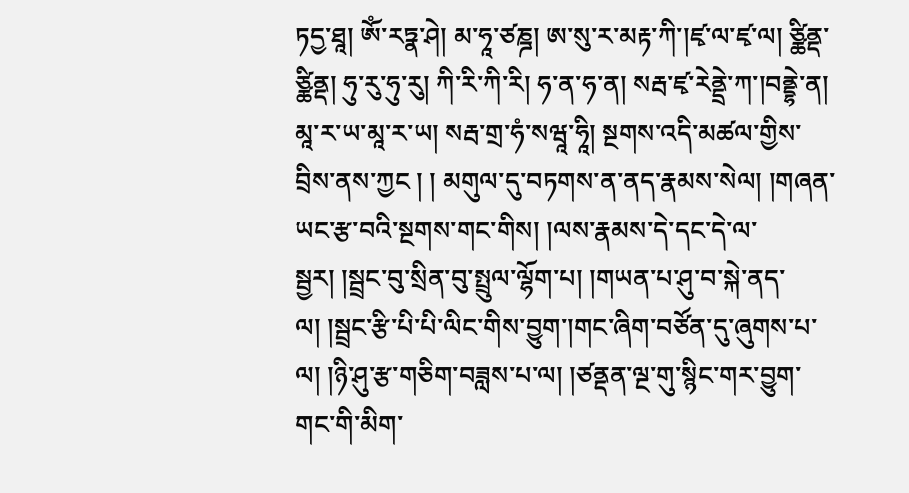ཏདྱ་ཐཱ། ཨོཾ་རཏྣ་ཤེ། མ་ཧཱ་ཙཎྜ། ཨ་སུ་ར་མརྟ་ཀི་།ཛྭ་ལ་ཛྭ་ལ། ཙྪིནྡ་ཙྪིནྡ། ཧུ་རུ་ཧུ་རུ། ཀི་རི་ཀི་རི། ཧ་ན་ཧ་ན། སརྦ་ཛྭ་རེནྡྲེ་ཀ་།བནྡྷེ་ན། མཱ་ར་ཡ་མཱ་ར་ཡ། སརྦ་གྲ་ཧཾ་སཝཱ་ཧཱི། སྔགས་འདི་མཚལ་གྱིས་བྲིས་ནས་ཀྱང ། ། མགུལ་དུ་བཏགས་ན་ནད་རྣམས་སེལ། །གཞན་ཡང་རྩ་བའི་སྔགས་གང་གིས། །ལས་རྣམས་དེ་དང་དེ་ལ་སྦྱར། །སྦྲང་བུ་སྲིན་བུ་སྤྲུལ་ལྷོག་པ། །གཡན་པ་ཤུ་བ་སྐེ་ནད་ལ། །སྦྲང་རྩི་པི་པི་ལིང་གིས་བྱུག་།གང་ཞིག་བཙོན་དུ་ཞུགས་པ་ལ། །ཉི་ཤུ་རྩ་གཅིག་བཟླས་པ་ལ། །ཙནྡན་ལྔ་གུ་སྙིང་གར་བྱུག་གང་གི་མིག་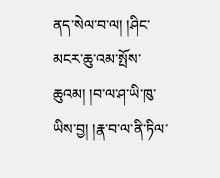ནད་སེལ་བ་ལ། །ཤིང་མངར་ཆུ་འམ་སྤོས་ཆུའམ། །བ་ལ་ཤ་ཡི་ཁུ་ཡིས་བྱ། །རྣ་བ་ལ་ནི་ཏིལ་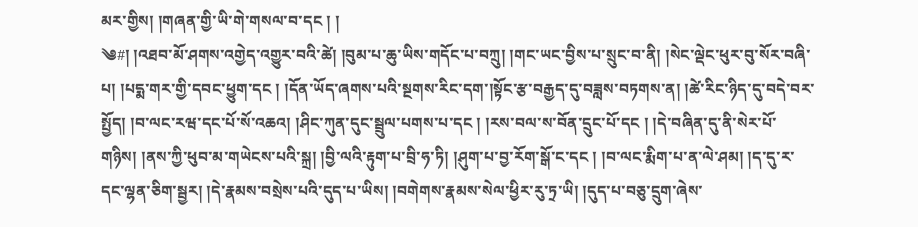མར་གྱིས། །གཞན་གྱི་ཡི་གེ་གསལ་བ་དང ། །
༄#། །འཐབ་མོ་ཤགས་འགྱེད་འགྱུར་བའི་ཚེ། །བུམ་པ་ཆུ་ཡིས་གདོང་པ་བཀྲུ། །གང་ཡང་བྱིས་པ་སྲུང་བ་ནི། །སེང་ལྡེང་ཕུར་བུ་སོར་བཞི་པ། །པདྨ་གར་གྱི་དབང་ཕྱུག་དང ། །དོན་ཡོད་ཞགས་པའི་སྔགས་རིང་དག་།སྟོང་རྩ་བརྒྱད་དུ་བཟླས་བཏགས་ན། །ཚེ་རིང་ཉིད་དུ་བདེ་བར་སྤྱོད། །བ་ལང་རཝ་དང་པོ་སོ་འཆའ། །ཤིང་ཀུན་དུང་སྦྲུལ་པགས་པ་དང ། །རས་བལ་ས་བོན་དྲུང་པོ་དང ། །དེ་བཞིན་དུ་ནི་སེར་པོ་གཉིས། །ནས་ཀྱི་ཕུབ་མ་གཡེངས་པའི་སྐྲ། །བྱི་ལའི་རྟུག་པ་བྲི་ཧ་ཏི། །ཤུག་པ་བྱ་རོག་སྒོ་ང་དང ། །བ་ལང་རྨིག་པ་ན་ལེ་ཤམ། །ད་དུ་ར་དང་ལྷན་ཅིག་སྦྱར། །དེ་རྣམས་བསྲེས་པའི་དུད་པ་ཡིས། །བགེགས་རྣམས་སེལ་ཕྱིར་རུ་ཏྲ་ཡི། །དུད་པ་བཅུ་དྲུག་ཞེས་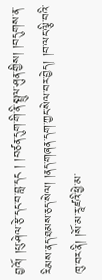བྱའོ། །པུ་ཤེལ་རྩེ་དང་བ་བླ་དང ། །བཙན་དུག་གི་ནི་སྤྲུལ་ཤུན་གྱིས། །བདུགས་ན་རིམས་ནད་ཐམས་ཅད་སེལ། །ནད་གཞན་དག་ཀྱང་སེལ་བར་བྱེད། །བ་ལང་ལྕི་བའི་ཁུ་བར་ནི། །སོ་མ་རཱ་ཛའི་ཕྱེ་མ་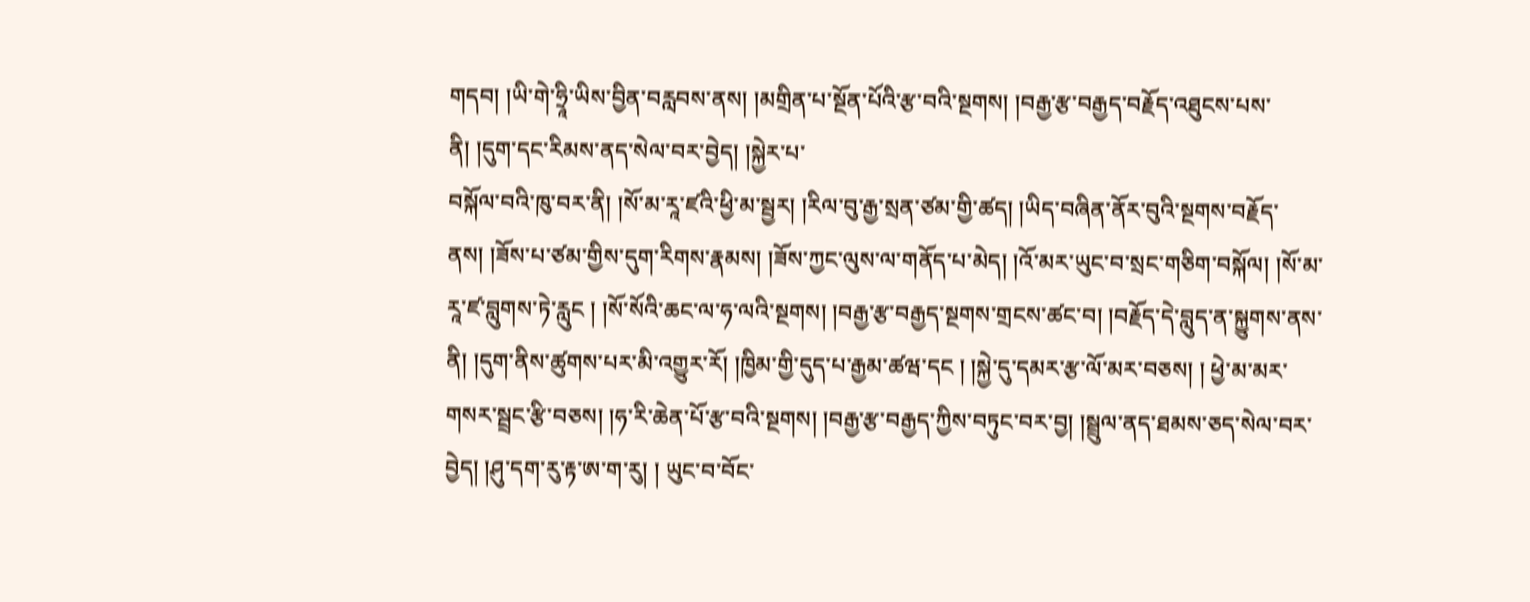གདབ། །ཡི་གེ་ཧྲཱི་ཡིས་བྱིན་བརླབས་ནས། །མགྲིན་པ་སྔོན་པོའི་རྩ་བའི་སྔགས། །བརྒྱ་རྩ་བརྒྱད་བརྗོད་འཐུངས་པས་ནི། །དུག་དང་རིམས་ནད་སེལ་བར་བྱེད། །སྐྱེར་པ་
བསྐོལ་བའི་ཁུ་བར་ནི། །སོ་མ་རཱ་ཛའི་ཕྱི་མ་སྦྱར། །རིལ་བུ་རྒྱ་སྲན་ཙམ་གྱི་ཚད། །ཡིད་བཞིན་ནོར་བུའི་སྔགས་བརྗོད་ནས། །ཟོས་པ་ཙམ་གྱིས་དུག་རིགས་རྣམས། །ཟོས་ཀྱང་ལུས་ལ་གནོད་པ་མེད། །འོ་མར་ཡུང་བ་སྲང་གཅིག་བསྐོལ། །སོ་མ་རཱ་ཛ་བླུགས་ཏེ་རླུང ། །སོ་སོའི་ཆང་ལ་ཧ་ལའི་སྔགས། །བརྒྱ་རྩ་བརྒྱད་སྔགས་གྲངས་ཚང་བ། །བརྗོད་དེ་བླུད་ན་སྐྱུགས་ནས་ནི། །དུག་ནིས་ཚུགས་པར་མི་འགྱུར་རོ། །ཁྱིམ་གྱི་དུད་པ་རྒྱམ་ཚཝ་དང ། །སྐྱེ་དུ་དམར་རྩ་ལོ་མར་བཅས། ། ཕྱེ་མ་མར་གསར་སྦྲང་རྩི་བཅས། །ཧ་རི་ཆེན་པོ་རྩ་བའི་སྔགས། །བརྒྱ་རྩ་བརྒྱད་ཀྱིས་བཏུང་བར་བྱ། །སྦྲུལ་ནད་ཐམས་ཅད་སེལ་བར་བྱེད། །ཤུ་དག་རུ་རྟ་ཨ་ག་རུ། ། ཡུང་བ་བོང་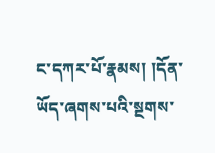ང་དཀར་པོ་རྣམས། །དོན་ཡོད་ཞགས་པའི་སྔགས་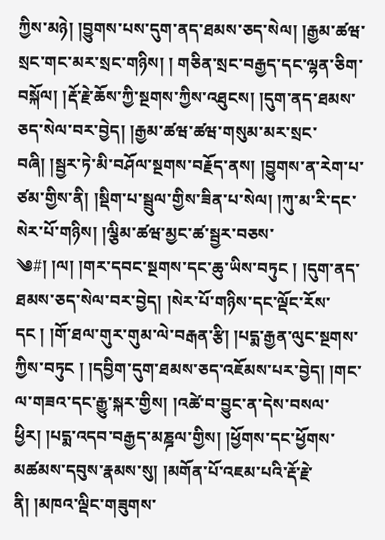ཀྱིས་མཉེ། །བྱུགས་པས་དུག་ནད་ཐམས་ཅད་སེལ། །རྒྱམ་ཚཝ་སྲང་གང་མར་སྲང་གཉིས། ། གཅིན་སྲང་བརྒྱད་དང་ལྷན་ཅིག་བསྐོལ། །རྡོ་རྗེ་ཆོས་ཀྱི་སྔགས་ཀྱིས་འཐུངས། །དུག་ནད་ཐམས་ཅད་སེལ་བར་བྱེད། །རྒྱམ་ཚཝ་ཚཝ་གསུམ་མར་སྲང་བཞི། །སྦྱར་ཏེ་མི་བཤོལ་སྔགས་བརྗོད་ནས། །བྱུགས་ན་རེག་པ་ཙམ་གྱིས་ནི། །སྡིག་པ་སྦྲུལ་གྱིས་ཟིན་པ་སེལ། །ཀུ་མ་རི་དང་སེར་པོ་གཉིས། །ལྕིམ་ཚཝ་མྱང་ཚ་སྦྱར་བཅས་
༄#། །ལ། །གར་དབང་སྔགས་དང་ཆུ་ཡིས་བཏུང ། །དུག་ནད་ཐམས་ཅད་སེལ་བར་བྱེད། །སེར་པོ་གཉིས་དང་ལྡོང་རོས་དང ། །གོ་ཐལ་གུར་གུམ་ལེ་བརྒན་རྩི། །པདྨ་རྒྱན་ལུང་སྔགས་ཀྱིས་བཏུང ། །དབྱིག་དུག་ཐམས་ཅད་འཇོམས་པར་བྱེད། །གང་ལ་གཟའ་དང་རྒྱུ་སྐར་གྱིས། །འཚེ་བ་བྱུང་ན་དེས་བསལ་ཕྱིར། །པདྨ་འདབ་བརྒྱད་མཎྜལ་གྱིས། །ཕྱོགས་དང་ཕྱོགས་མཚམས་དབུས་རྣམས་སུ། །མགོན་པོ་འཇམ་པའི་རྡོ་རྗེ་ནི། །མཁའ་ལྡིང་གཟུགས་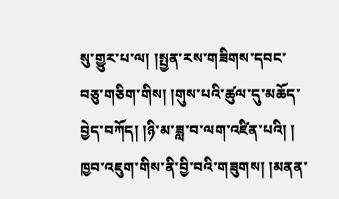སུ་གྱུར་པ་ལ། །སྤྱན་རས་གཟིགས་དབང་བཅུ་གཅིག་གིས། །གུས་པའི་ཚུལ་དུ་མཆོད་བྱེད་བཀོད། །ཉི་མ་ཟླ་བ་ལག་འཛིན་པའི། ། ཁྱབ་འཇུག་གིས་ནི་བྱི་བའི་གཟུགས། །མནན་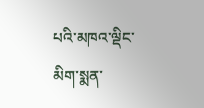པའི་མཁའ་ལྡིང་མིག་སྨན་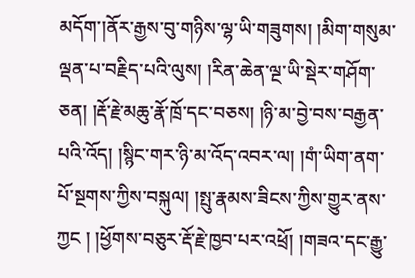མདོག་།ནོར་རྒྱས་བུ་གཉིས་ལྷ་ཡི་གཟུགས། །མིག་གསུམ་ལྡན་པ་བརྗིད་པའི་ལུས། །རིན་ཆེན་ལྔ་ཡི་སྡེར་གཤོག་ཅན། །རྡོ་རྗེ་མཆུ་རྣོ་ཁྲོ་དང་བཅས། །ཉི་མ་བྱེ་བས་བརྒྱན་པའི་འོད། །སྙིང་གར་ཉི་མ་འོད་འབར་ལ། །གཾ་ཡིག་ནག་པོ་སྔགས་ཀྱིས་བསྐུལ། །སྤུ་རྣམས་ཟིངས་ཀྱིས་གྱུར་ནས་ཀྱང ། །ཕྱོགས་བཅུར་རྡོ་རྗེ་ཁྱབ་པར་འཕྲོ། །གཟའ་དང་རྒྱུ་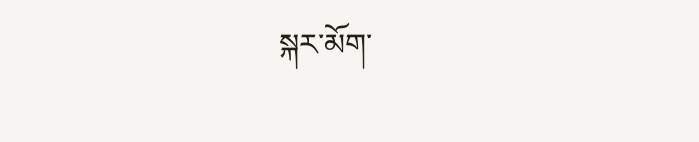སྐར་མོག་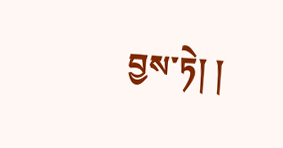བྱས་ཏེ། །